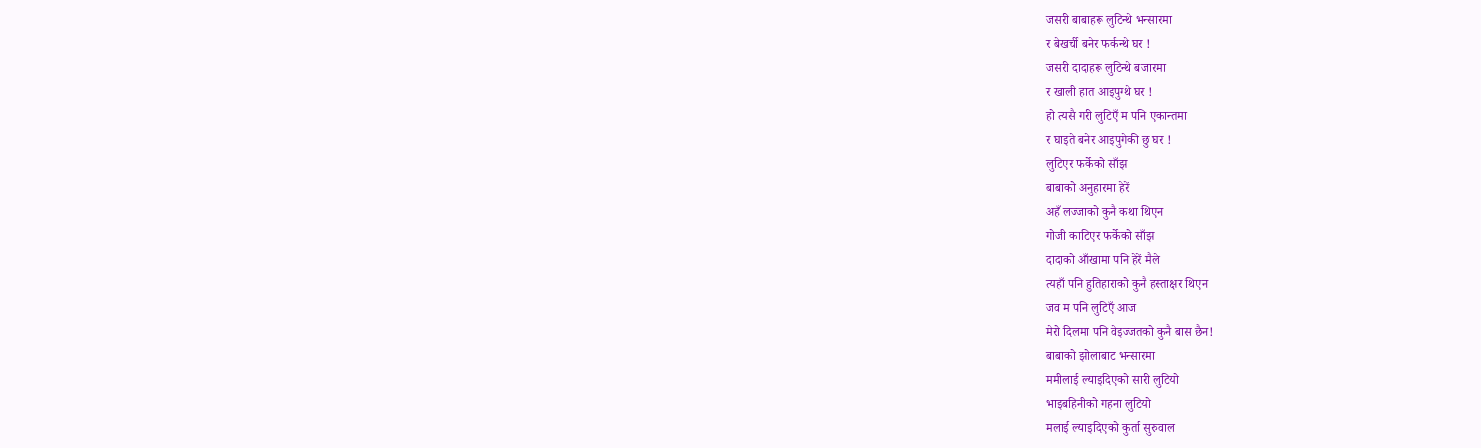जसरी बाबाहरू लुटिन्थे भन्सारमा
र बेखर्ची बनेर फर्कन्थे घर !
जसरी दादाहरू लुटिन्थे बजारमा
र खाली हात आइपुग्थे घर !
हो त्यसै गरी लुटिएँ म पनि एकान्तमा
र घाइते बनेर आइपुगेकी छु घर !
लुटिएर फर्केको साँझ
बाबाको अनुहारमा हेरें
अहँ लज्जाको कुनै कथा थिएन
गोजी काटिएर फर्केको साँझ
दादाको आँखामा पनि हेरें मैले
त्यहाँ पनि हुतिहाराको कुनै हस्ताक्षर थिएन
जव म पनि लुटिएँ आज
मेरो दिलमा पनि वेइज्जतको कुनै बास छैन!
बाबाको झोलाबाट भन्सारमा
ममीलाई ल्याइदिएको सारी लुटियो
भाइबहिनीको गहना लुटियो
मलाई ल्याइदिएको कुर्ता सुरुवाल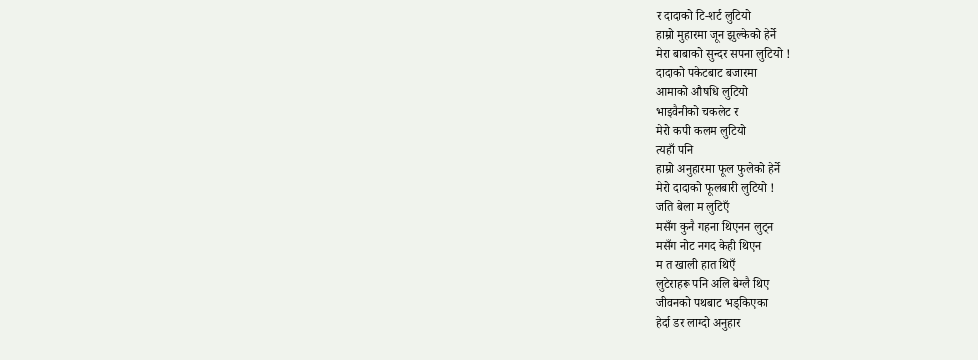र दादाको टि-शर्ट लुटियो
हाम्रो मुहारमा जून झुल्केको हेर्ने
मेरा बाबाको सुन्दर सपना लुटियो !
दादाको पकेटबाट बजारमा
आमाको औषधि लुटियो
भाइवैनीको चकलेट र
मेरो कपी कलम लुटियो
त्यहाँ पनि
हाम्रो अनुहारमा फूल फुलेको हेर्ने
मेरो दादाको फूलबारी लुटियो !
जति बेला म लुटिएँ
मसँग कुनै गहना थिएनन लुट्न
मसँग नोट नगद केही थिएन
म त खाली हात थिएँ
लुटेराहरू पनि अलि बेग्लै थिए
जीवनको पथबाट भड्किएका
हेर्दा डर लाग्दो अनुहार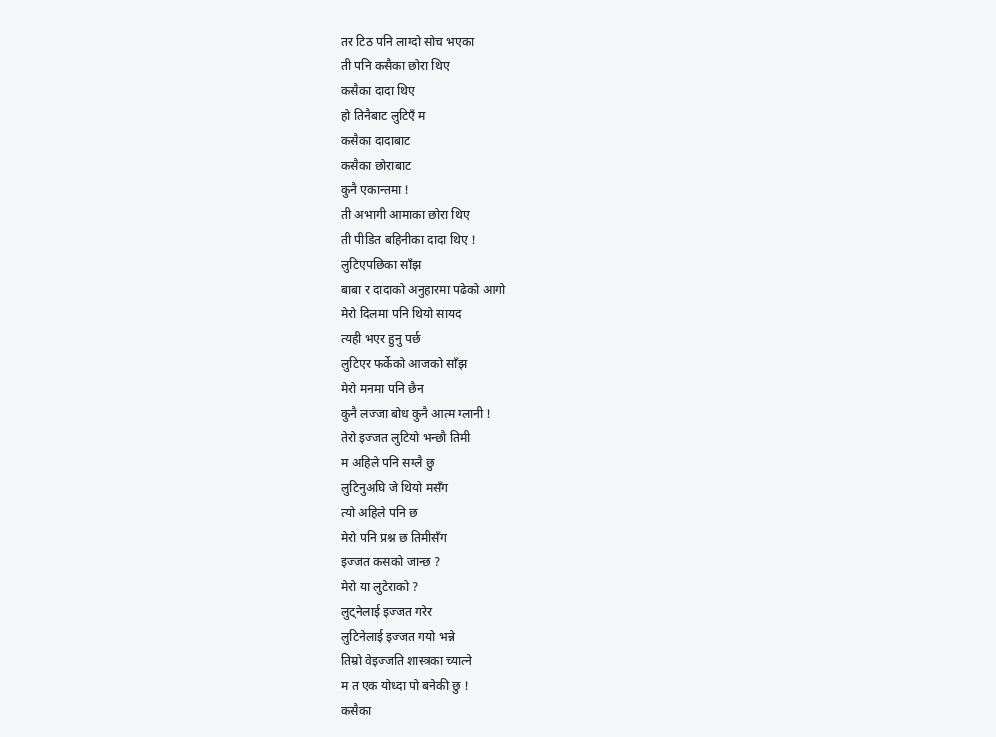तर टिठ पनि लाग्दो सोच भएका
ती पनि कसैका छोरा थिए
कसैका दादा थिए
हो तिनैबाट लुटिएँ म
कसैका दादाबाट
कसैका छोराबाट
कुनै एकान्तमा !
ती अभागी आमाका छोरा थिए
ती पीडित बहिनीका दादा थिए !
लुटिएपछिका साँझ
बाबा र दादाको अनुहारमा पढेको आगो
मेरो दिलमा पनि थियो सायद
त्यही भएर हुनु पर्छ
लुटिएर फर्केको आजको साँझ
मेरो मनमा पनि छैन
कुनै लज्जा बोध कुनै आत्म ग्लानी !
तेरो इज्जत लुटियो भन्छौ तिमी
म अहिले पनि सग्लै छु
लुटिनुअघि जे थियो मसँग
त्यो अहिले पनि छ
मेरो पनि प्रश्न छ तिमीसँग
इज्जत कसको जान्छ ?
मेरो या लुटेराको ?
लुट्नेलाई इज्जत गरेर
लुटिनेलाई इज्जत गयो भन्ने
तिम्रो वेइज्जति शास्त्रका च्यात्ने
म त एक योध्दा पो बनेकी छु !
कसैका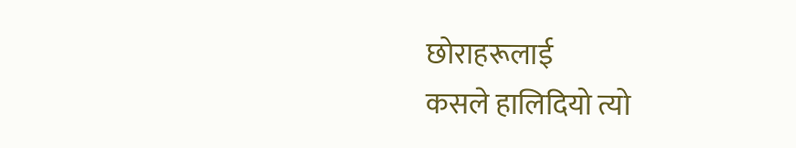छोराहरूलाई
कसले हालिदियो त्यो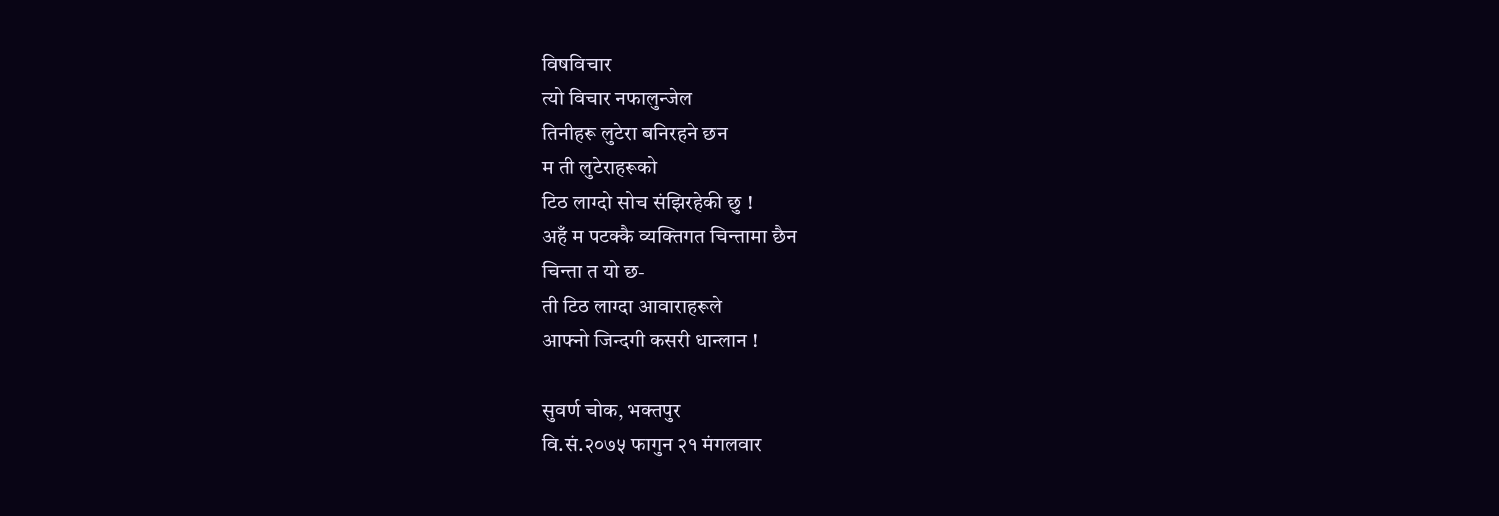विषविचार
त्यो विचार नफालुन्जेल
तिनीहरू लुटेरा बनिरहने छन
म ती लुटेराहरूको
टिठ लाग्दो सोच संझिरहेकी छु !
अहँ म पटक्कै व्यक्तिगत चिन्तामा छैन
चिन्ता त यो छ-
ती टिठ लाग्दा आवाराहरूले
आफ्नो जिन्दगी कसरी धान्लान !

सुवर्ण चोक, भक्तपुर
वि.सं.२०७५ फागुन २१ मंगलवार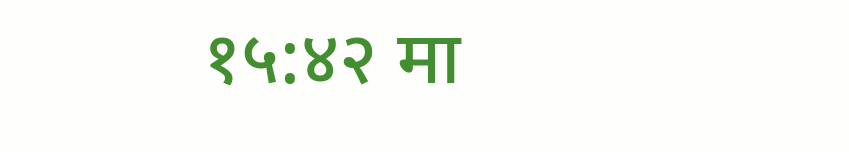१५:४२ मा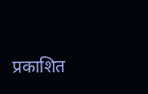प्रकाशित